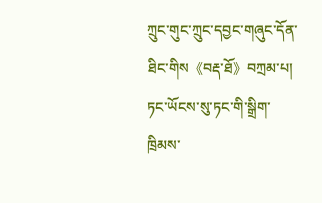ཀྲུང་གུང་ཀྲུང་དབྱང་གཞུང་དོན་ཐིང་གིས《བརྡ་ཐོ》བཀྲམ་པ། ཏང་ཡོངས་སུ་ཏང་གི་སྒྲིག་ཁྲིམས་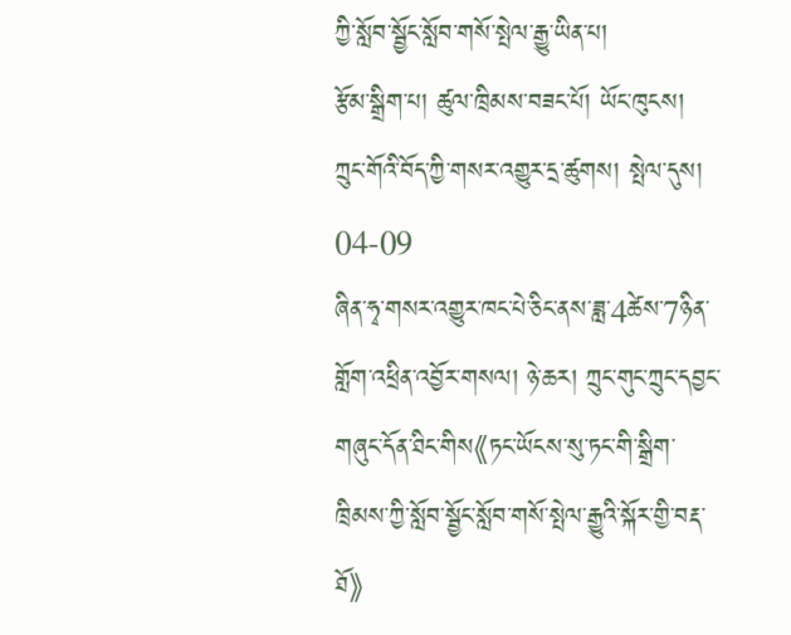ཀྱི་སློབ་སྦྱོང་སློབ་གསོ་སྤེལ་རྒྱུ་ཡིན་པ།
རྩོམ་སྒྲིག་པ། ཚུལ་ཁྲིམས་བཟང་པོ། ཡོང་ཁུངས། ཀྲུང་གོའི་བོད་ཀྱི་གསར་འགྱུར་དྲ་ཚུགས། སྤེལ་དུས། 04-09
ཞིན་ཧྭ་གསར་འགྱུར་ཁང་པེ་ཅིང་ནས་ཟླ་4ཚེས་7ཉིན་གློག་འཕྲིན་འབྱོར་གསལ། ཉེ་ཆར། ཀྲུང་གུང་ཀྲུང་དབྱང་གཞུང་དོན་ཐིང་གིས《ཏང་ཡོངས་སུ་ཏང་གི་སྒྲིག་ཁྲིམས་ཀྱི་སློབ་སྦྱོང་སློབ་གསོ་སྤེལ་རྒྱུའི་སྐོར་གྱི་བརྡ་ཐོ》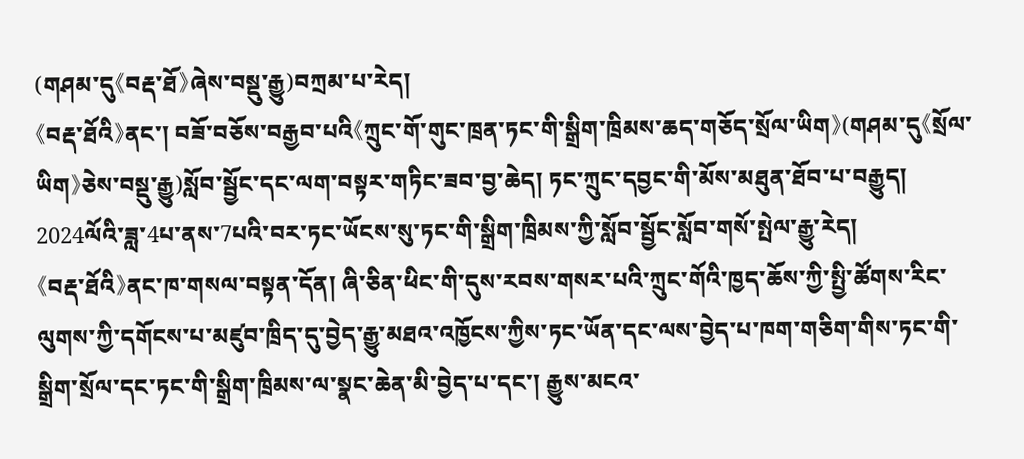(གཤམ་དུ《བརྡ་ཐོ》ཞེས་བསྡུ་རྒྱུ)བཀྲམ་པ་རེད།
《བརྡ་ཐོའི》ནང་། བཟོ་བཅོས་བརྒྱབ་པའི《ཀྲུང་གོ་གུང་ཁྲན་ཏང་གི་སྒྲིག་ཁྲིམས་ཆད་གཅོད་སྲོལ་ཡིག》(གཤམ་དུ《སྲོལ་ཡིག》ཅེས་བསྡུ་རྒྱུ)སློབ་སྦྱོང་དང་ལག་བསྟར་གཏིང་ཟབ་བྱ་ཆེད། ཏང་ཀྲུང་དབྱང་གི་མོས་མཐུན་ཐོབ་པ་བརྒྱུད། 2024ལོའི་ཟླ་4པ་ནས་7པའི་བར་ཏང་ཡོངས་སུ་ཏང་གི་སྒྲིག་ཁྲིམས་ཀྱི་སློབ་སྦྱོང་སློབ་གསོ་སྤེལ་རྒྱུ་རེད།
《བརྡ་ཐོའི》ནང་ཁ་གསལ་བསྟན་དོན། ཞི་ཅིན་ཕིང་གི་དུས་རབས་གསར་པའི་ཀྲུང་གོའི་ཁྱད་ཆོས་ཀྱི་སྤྱི་ཚོགས་རིང་ལུགས་ཀྱི་དགོངས་པ་མཛུབ་ཁྲིད་དུ་བྱེད་རྒྱུ་མཐའ་འཁྱོངས་ཀྱིས་ཏང་ཡོན་དང་ལས་བྱེད་པ་ཁག་གཅིག་གིས་ཏང་གི་སྒྲིག་སྲོལ་དང་ཏང་གི་སྒྲིག་ཁྲིམས་ལ་སྣང་ཆེན་མི་བྱེད་པ་དང་། རྒྱུས་མངའ་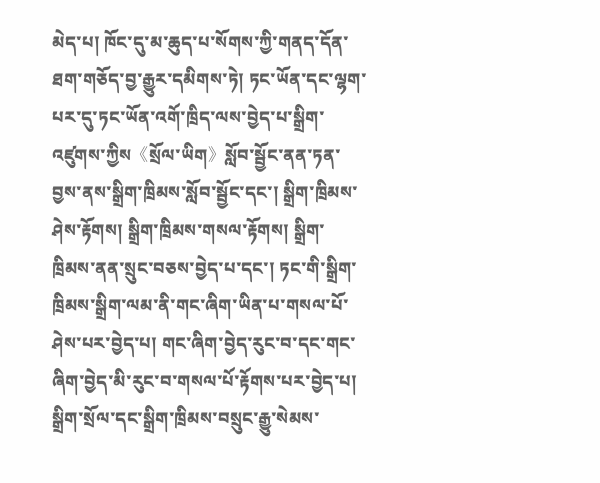མེད་པ། ཁོང་དུ་མ་ཆུད་པ་སོགས་ཀྱི་གནད་དོན་ཐག་གཅོད་བྱ་རྒྱུར་དམིགས་ཏེ། ཏང་ཡོན་དང་ལྷག་པར་དུ་ཏང་ཡོན་འགོ་ཁྲིད་ལས་བྱེད་པ་སྒྲིག་འཛུགས་ཀྱིས《སྲོལ་ཡིག》སློབ་སྦྱོང་ནན་ཏན་བྱས་ནས་སྒྲིག་ཁྲིམས་སློབ་སྦྱོང་དང་། སྒྲིག་ཁྲིམས་ཤེས་རྟོགས། སྒྲིག་ཁྲིམས་གསལ་རྟོགས། སྒྲིག་ཁྲིམས་ནན་སྲུང་བཅས་བྱེད་པ་དང་། ཏང་གི་སྒྲིག་ཁྲིམས་སྒྲིག་ལམ་ནི་གང་ཞིག་ཡིན་པ་གསལ་པོ་ཤེས་པར་བྱེད་པ། གང་ཞིག་བྱེད་རུང་བ་དང་གང་ཞིག་བྱེད་མི་རུང་བ་གསལ་པོ་རྟོགས་པར་བྱེད་པ། སྒྲིག་སྲོལ་དང་སྒྲིག་ཁྲིམས་བསྲུང་རྒྱུ་སེམས་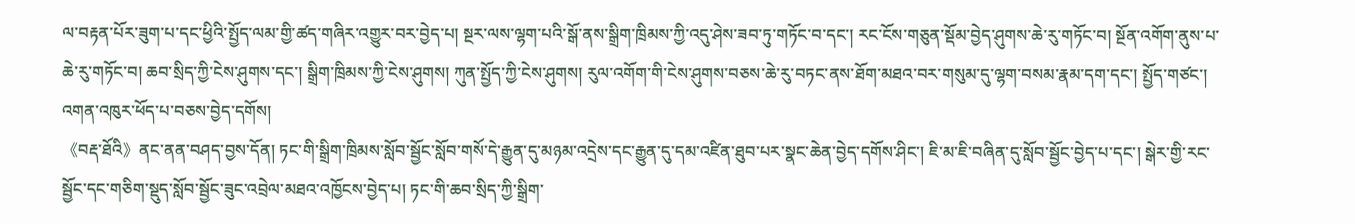ལ་བརྟན་པོར་ཟུག་པ་དང་ཕྱིའི་སྤྱོད་ལམ་གྱི་ཚད་གཞིར་འགྱུར་བར་བྱེད་པ། སྔར་ལས་ལྷག་པའི་སྒོ་ནས་སྒྲིག་ཁྲིམས་ཀྱི་འདུ་ཤེས་ཟབ་ཏུ་གཏོང་བ་དང་། རང་ངོས་གཅུན་སྡོམ་བྱེད་ཤུགས་ཆེ་རུ་གཏོང་བ། སྔོན་འགོག་ནུས་པ་ཆེ་རུ་གཏོང་བ། ཆབ་སྲིད་ཀྱི་ངེས་ཤུགས་དང་། སྒྲིག་ཁྲིམས་ཀྱི་ངེས་ཤུགས། ཀུན་སྤྱོད་ཀྱི་ངེས་ཤུགས། རུལ་འགོག་གི་ངེས་ཤུགས་བཅས་ཆེ་རུ་བཏང་ནས་ཐོག་མཐའ་བར་གསུམ་དུ་ལྷག་བསམ་རྣམ་དག་དང་། སྤྱོད་གཙང་། འགན་འཁུར་ཕོད་པ་བཅས་བྱེད་དགོས།
《བརྡ་ཐོའི》ནང་ནན་བཤད་བྱས་དོན། ཏང་གི་སྒྲིག་ཁྲིམས་སློབ་སྦྱོང་སློབ་གསོ་དེ་རྒྱུན་དུ་མཉམ་འདྲེས་དང་རྒྱུན་དུ་དམ་འཛིན་ཐུབ་པར་སྣང་ཆེན་བྱེད་དགོས་ཤིང་། ཇི་མ་ཇི་བཞིན་དུ་སློབ་སྦྱོང་བྱེད་པ་དང་། སྒེར་གྱི་རང་སྦྱོང་དང་གཅིག་སྡུད་སློབ་སྦྱོང་ཟུང་འབྲེལ་མཐའ་འཁྱོངས་བྱེད་པ། ཏང་གི་ཆབ་སྲིད་ཀྱི་སྒྲིག་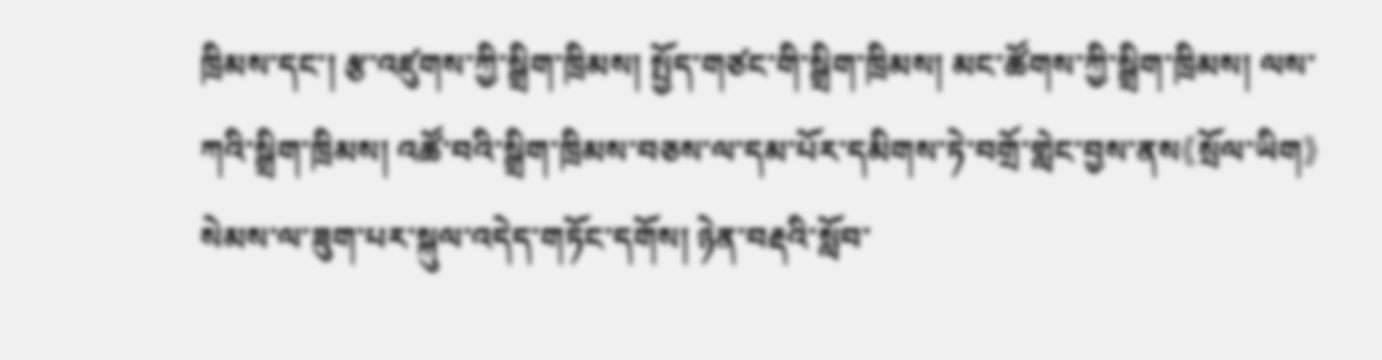ཁྲིམས་དང་། རྩ་འཛུགས་ཀྱི་སྒྲིག་ཁྲིམས། སྤྱོད་གཙང་གི་སྒྲིག་ཁྲིམས། མང་ཚོགས་ཀྱི་སྒྲིག་ཁྲིམས། ལས་ཀའི་སྒྲིག་ཁྲིམས། འཚོ་བའི་སྒྲིག་ཁྲིམས་བཅས་ལ་དམ་པོར་དམིགས་ཏེ་བགྲོ་གླེང་བྱས་ནས《སྲོལ་ཡིག》སེམས་ལ་ཟུག་པར་སྐུལ་འདེད་གཏོང་དགོས། ཉེན་བརྡའི་སློབ་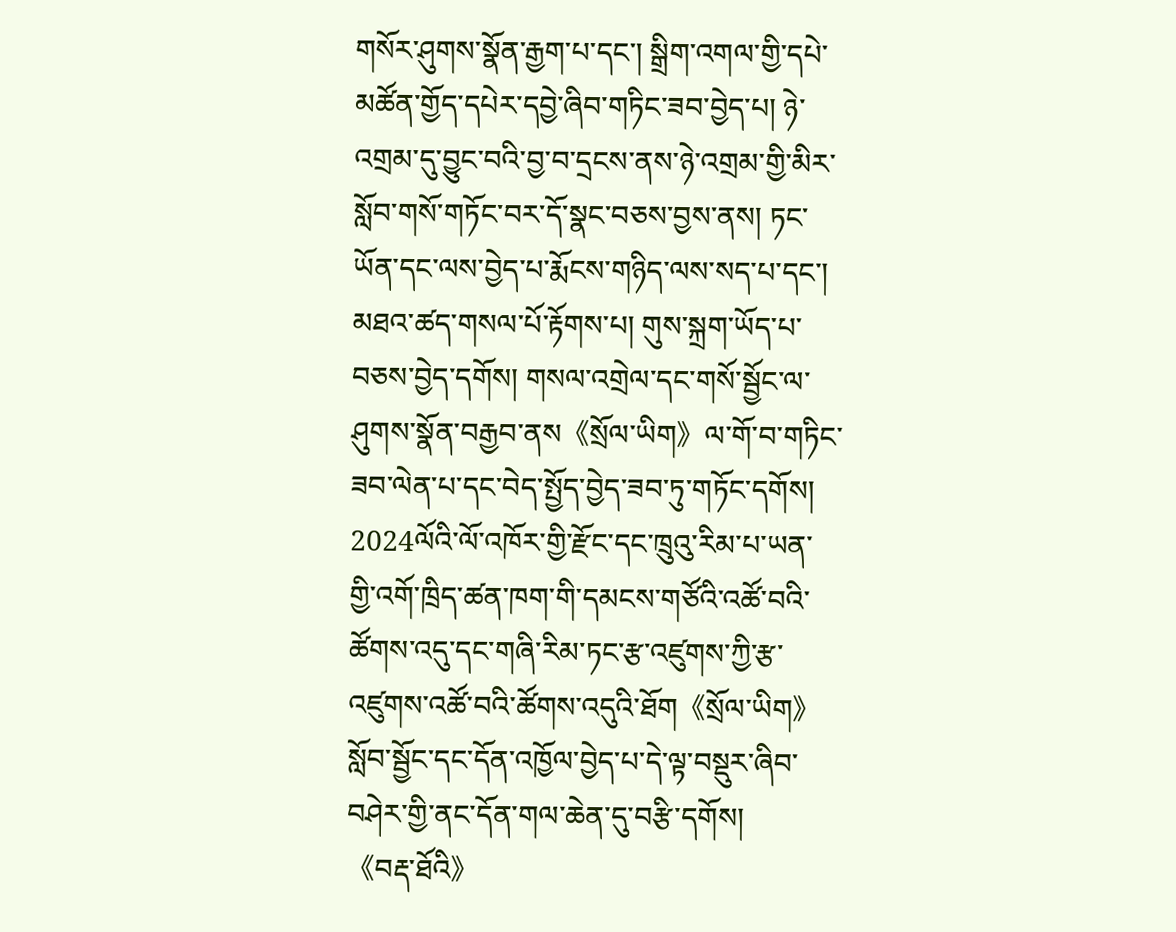གསོར་ཤུགས་སྣོན་རྒྱག་པ་དང་། སྒྲིག་འགལ་གྱི་དཔེ་མཚོན་གྱོད་དཔེར་དབྱེ་ཞིབ་གཏིང་ཟབ་བྱེད་པ། ཉེ་འགྲམ་དུ་བྱུང་བའི་བྱ་བ་དྲངས་ནས་ཉེ་འགྲམ་གྱི་མིར་སློབ་གསོ་གཏོང་བར་དོ་སྣང་བཅས་བྱས་ནས། ཏང་ཡོན་དང་ལས་བྱེད་པ་རྨོངས་གཉིད་ལས་སད་པ་དང་། མཐའ་ཚད་གསལ་པོ་རྟོགས་པ། གུས་སྐྲག་ཡོད་པ་བཅས་བྱེད་དགོས། གསལ་འགྲེལ་དང་གསོ་སྦྱོང་ལ་ཤུགས་སྣོན་བརྒྱབ་ནས《སྲོལ་ཡིག》ལ་གོ་བ་གཏིང་ཟབ་ལེན་པ་དང་བེད་སྤྱོད་བྱེད་ཟབ་ཏུ་གཏོང་དགོས། 2024ལོའི་ལོ་འཁོར་གྱི་རྫོང་དང་ཁྲུའུ་རིམ་པ་ཡན་གྱི་འགོ་ཁྲིད་ཚན་ཁག་གི་དམངས་གཙོའི་འཚོ་བའི་ཚོགས་འདུ་དང་གཞི་རིམ་ཏང་རྩ་འཛུགས་ཀྱི་རྩ་འཛུགས་འཚོ་བའི་ཚོགས་འདུའི་ཐོག《སྲོལ་ཡིག》སློབ་སྦྱོང་དང་དོན་འཁྱོལ་བྱེད་པ་དེ་ལྟ་བསྡུར་ཞིབ་བཤེར་གྱི་ནང་དོན་གལ་ཆེན་དུ་བརྩི་དགོས།
《བརྡ་ཐོའི》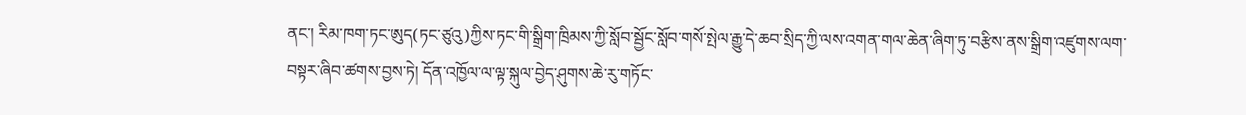ནང་། རིམ་ཁག་ཏང་ཨུད(ཏང་ཙུའུ)ཀྱིས་ཏང་གི་སྒྲིག་ཁྲིམས་ཀྱི་སློབ་སྦྱོང་སློབ་གསོ་སྤེལ་རྒྱུ་དེ་ཆབ་སྲིད་ཀྱི་ལས་འགན་གལ་ཆེན་ཞིག་ཏུ་བརྩིས་ནས་སྒྲིག་འཛུགས་ལག་བསྟར་ཞིབ་ཚགས་བྱས་ཏེ། དོན་འཁྱོལ་ལ་ལྟ་སྐུལ་བྱེད་ཤུགས་ཆེ་རུ་གཏོང་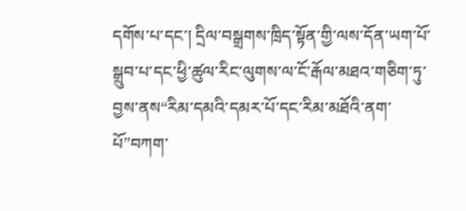དགོས་པ་དང་། དྲིལ་བསྒྲགས་ཁྲིད་སྟོན་གྱི་ལས་དོན་ཡག་པོ་སྒྲུབ་པ་དང་ཕྱི་ཚུལ་རིང་ལུགས་ལ་ངོ་རྒོལ་མཐའ་གཅིག་ཏུ་བྱས་ནས“རིམ་དམའི་དམར་པོ་དང་རིམ་མཐོའི་ནག་པོ”བཀག་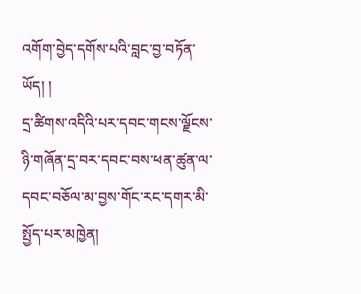འགོག་བྱེད་དགོས་པའི་བླང་བྱ་བཏོན་ཡོད། །
དྲ་ཚིགས་འདིའི་པར་དབང་གངས་ལྗོངས་ཉི་གཞོན་དྲ་བར་དབང་བས་ཕན་ཚུན་ལ་དབང་བཅོལ་མ་བྱས་གོང་རང་དགར་མི་སྤྱོད་པར་མཁྱེན།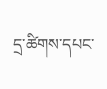དྲ་ཚིགས་དཔང་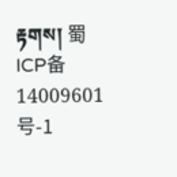རྟགས། 蜀ICP备14009601号-1